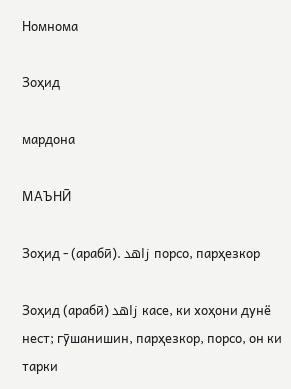Номнома

Зоҳид

мардона

МАЪНӢ

Зоҳид - (арабӣ). زاھد порсо, парҳезкор

Зоҳид (арабӣ) زاھد касе, ки хоҳони дунё нест; гӯшанишин, парҳезкор, порсо, он ки тарки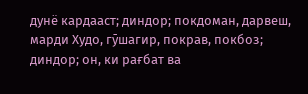дунё кардааст; диндор; покдоман, дарвеш, марди Худо, гӯшагир, покрав, покбоз; диндор; он, ки рағбат ва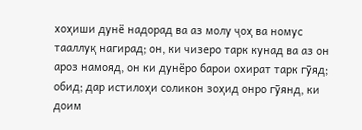хоҳиши дунё надорад ва аз молу ҷоҳ ва номус тааллуқ нагирад; он, ки чизеро тарк кунад ва аз он ароз намояд, он ки дунёро барои охират тарк гӯяд; обид; дар истилоҳи соликон зоҳид онро гӯянд, ки доим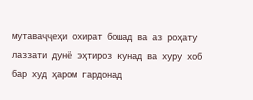мутаваҷҷеҳи охират бошад ва аз роҳату лаззати дунё эҳтироз кунад ва хуру хоб бар худ ҳаром гардонад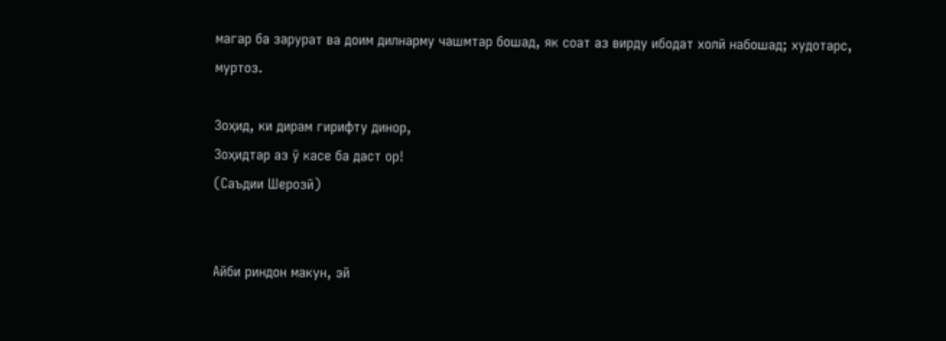магар ба зарурат ва доим дилнарму чашмтар бошад, як соат аз вирду ибодат холӣ набошад; худотарс, муртоз.

Зоҳид, ки дирам гирифту динор,
Зоҳидтар аз ӯ касе ба даст ор!
(Саъдии Шерозӣ)


Айби риндон макун, эй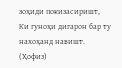зоҳиди покизасиришт,
Ки гуноҳи дигарон бар ту нахоҳанд навишт.
(Ҳофиз)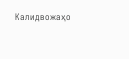Калидвожаҳо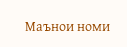Маънои номи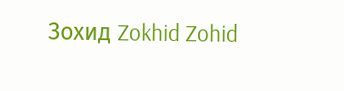Зохид Zokhid Zohid